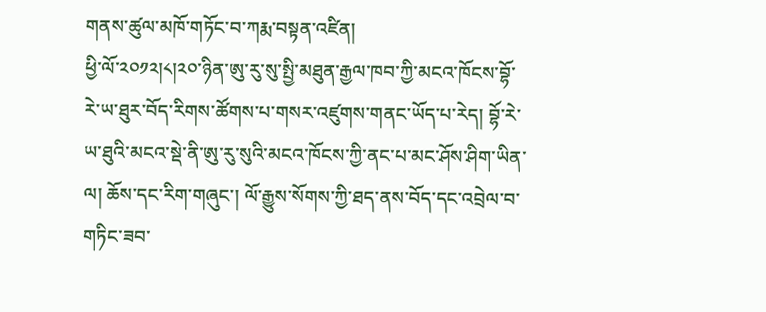གནས་ཚུལ་མཁོ་གཏོང་བ་ཀརྨ་བསྟན་འཛིན།
ཕྱི་ལོ་༢༠༡༢།༨།༢༠་ཉིན་ཨུ་རུ་སུ་སྤྱི་མཐུན་རྒྱལ་ཁབ་ཀྱི་མངའ་ཁོངས་བྷོ་རེ་ཡ་ཐུར་བོད་རིགས་ཚོགས་པ་གསར་འཛུགས་གནང་ཡོད་པ་རེད། བྷོ་རེ་ཡ་ཐུའི་མངའ་སྡེ་ནི་ཨུ་རུ་སུའི་མངའ་ཁོངས་ཀྱི་ནང་པ་མང་ཤོས་ཤིག་ཡིན་ལ། ཆོས་དང་རིག་གཞུང་། ལོ་རྒྱུས་སོགས་ཀྱི་ཐད་ནས་བོད་དང་འབྲེལ་བ་གཏིང་ཟབ་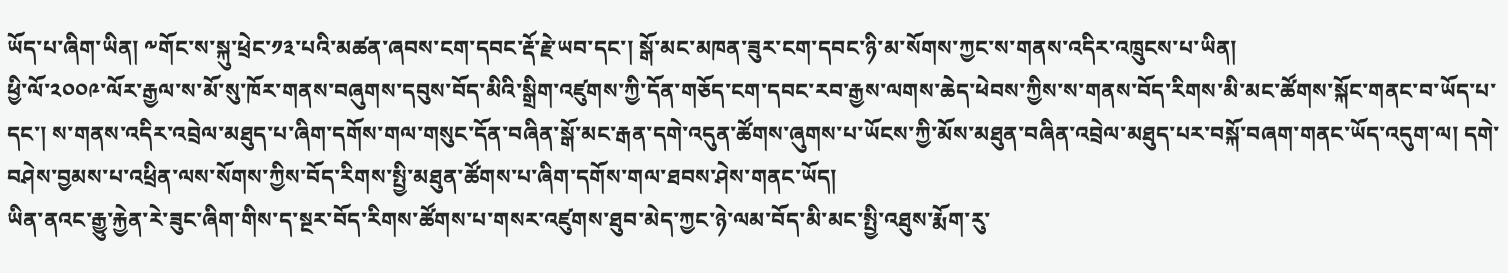ཡོད་པ་ཞིག་ཡིན། ༸གོང་ས་སྐུ་ཕྲེང་༡༣་པའི་མཚན་ཞབས་ངག་དབང་རྡོ་རྗེ་ཡབ་དང་། སྒོ་མང་མཁན་ཟུར་ངག་དབང་ཉི་མ་སོགས་ཀྱང་ས་གནས་འདིར་འཁྲུངས་པ་ཡིན།
ཕྱི་ལོ་༢༠༠༩་ལོར་རྒྱལ་ས་མོ་སུ་ཁོར་གནས་བཞུགས་དབུས་བོད་མིའི་སྒྲིག་འཛུགས་ཀྱི་དོན་གཅོད་ངག་དབང་རབ་རྒྱས་ལགས་ཆེད་ཕེབས་ཀྱིས་ས་གནས་བོད་རིགས་མི་མང་ཚོགས་སྐོང་གནང་བ་ཡོད་པ་དང་། ས་གནས་འདིར་འབྲེལ་མཐུད་པ་ཞིག་དགོས་གལ་གསུང་དོན་བཞིན་སྒོ་མང་རྒན་དགེ་འདུན་ཚོགས་ཞུགས་པ་ཡོངས་ཀྱི་མོས་མཐུན་བཞིན་འབྲེལ་མཐུད་པར་བསྐོ་བཞག་གནང་ཡོད་འདུག་ལ། དགེ་བཤེས་བྱམས་པ་འཕྲིན་ལས་སོགས་ཀྱིས་བོད་རིགས་སྤྱི་མཐུན་ཚོགས་པ་ཞིག་དགོས་གལ་ཐབས་ཤེས་གནང་ཡོད།
ཡིན་ནའང་རྒྱུ་རྐྱེན་རེ་ཟུང་ཞིག་གིས་ད་སྔར་བོད་རིགས་ཚོགས་པ་གསར་འཛུགས་ཐུབ་མེད་ཀྱང་ཉེ་ལམ་བོད་མི་མང་སྤྱི་འཐུས་རྨོག་རུ་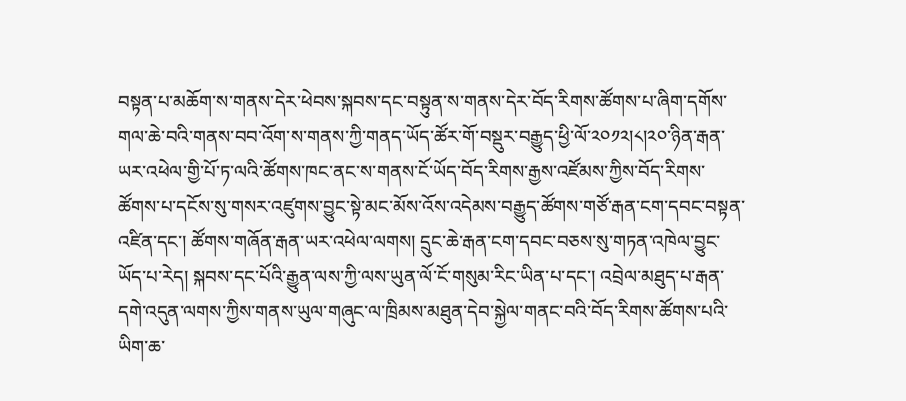བསྟན་པ་མཆོག་ས་གནས་དེར་ཕེབས་སྐབས་དང་བསྟུན་ས་གནས་དེར་བོད་རིགས་ཚོགས་པ་ཞིག་དགོས་གལ་ཆེ་བའི་གནས་བབ་འོག་ས་གནས་ཀྱི་གནད་ཡོད་ཚོར་གོ་བསྡུར་བརྒྱུད་ཕྱི་ལོ་༢༠༡༢།༨།༢༠་ཉིན་རྒན་ཡར་འཕེལ་གྱི་པོ་ཏ་ལའི་ཚོགས་ཁང་ནང་ས་གནས་ངོ་ཡོད་བོད་རིགས་རྒྱས་འཛོམས་ཀྱིས་བོད་རིགས་ཚོགས་པ་དངོས་སུ་གསར་འཛུགས་བྱུང་སྟེ་མང་མོས་འོས་འདེམས་བརྒྱུད་ཚོགས་གཙོ་རྒན་ངག་དབང་བསྟན་འཛིན་དང་། ཚོགས་གཞོན་རྒན་ཡར་འཕེལ་ལགས། དྲུང་ཆེ་རྒན་ངག་དབང་བཅས་སུ་གཏན་འཁེལ་བྱུང་ཡོད་པ་རེད། སྐབས་དང་པོའི་རྒྱུན་ལས་ཀྱི་ལས་ཡུན་ལོ་ངོ་གསུམ་རིང་ཡིན་པ་དང་། འབྲེལ་མཐུད་པ་རྒན་དགེ་འདུན་ལགས་ཀྱིས་གནས་ཡུལ་གཞུང་ལ་ཁྲིམས་མཐུན་དེབ་སྐྱེལ་གནང་བའི་བོད་རིགས་ཚོགས་པའི་ཡིག་ཆ་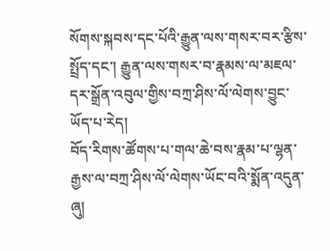སོགས་སྐབས་དང་པོའི་རྒྱུན་ལས་གསར་བར་རྩིས་སྤྲོད་དང་། རྒྱུན་ལས་གསར་བ་རྣམས་ལ་མཇལ་དར་སྒྲོན་འབུལ་གྱིས་བཀྲ་ཤིས་ལོ་ལེགས་བྱུང་ཡོད་པ་རེད།
བོད་རིགས་ཚོགས་པ་གལ་ཆེ་བས་རྣམ་པ་ལྷན་རྒྱས་ལ་བཀྲ་ཤིས་ལོ་ལེགས་ཡོང་བའི་སྨོན་འདུན་ཞུ།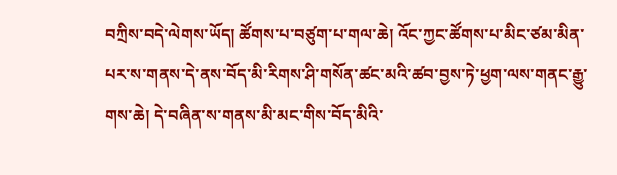བཀྲིས་བདེ་ལེགས་ཡོད། ཚོགས་པ་བཙུག་པ་གལ་ཆེ། འོང་ཀྱང་ཚོགས་པ་མིང་ཙམ་མིན་པར་ས་གནས་དེ་ནས་བོད་མི་རིགས་ཤི་གསོན་ཚང་མའི་ཚབ་བྱས་ཏེ་ཕྱག་ལས་གནང་རྒྱུ་གས་ཆེ། དེ་བཞིན་ས་གནས་མི་མང་གིས་བོད་མིའི་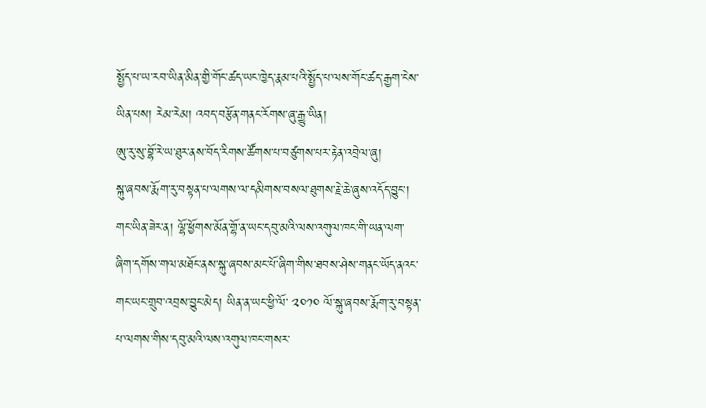སྤྱོད་པ་ཡ་རབ་ཡིན་མིན་གྱི་གོང་ཚད་ཡང་ཁྱེད་རྣམ་པའི་སྤྱོད་པ་ལས་གོང་ཚད་རྒྱག་ངེས་ཡིན་པས། རེམ་རེམ། འབད་བརྩོན་གནང་རོགས་ཞུ་རྒྱུ་ཡིན།
ཨུ་རུ་སུ་བྷོ་རེ་ཡ་ཐུར་ནས་བོད་རིགས་ཚོགས་པ་བཙུགས་པར་རྟེན་འབྲེལ་ཞུ།
སྐུ་ཞབས་རྨོག་རུ་བསྟན་པ་ལགས་ལ་དམིགས་བསལ་ཐུགས་རྗེ་ཆེ་ཞུས་འདོད་བྱུང་། གང་ཡིན་ཟེར་ན། ལྷོ་ཕྱོགས་མོན་གྷོ་ན་ཡང་དབུ་མའི་ལས་འགུལ་ཁང་གི་ཡན་ལག་ཞིག་དགོས་གལ་མཐོང་ནས་སྐུ་ཞབས་མང་པོ་ཞིག་གིས་ཐབས་ཤེས་གནང་ཡོད་ནའང་གང་ཡང་གྲུབ་འབྲས་བྱུང་མེད། ཡིན་ན་ཡང་ཕྱི་ལོ་ ༢༠༡༠ ལོ་སྐུ་ཞབས་རྨོག་རུ་བསྟན་པ་ལགས་གིས་དབུ་མའི་ལས་འགུལ་ཁང་གསར་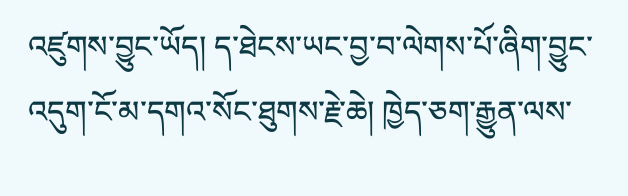འཛུགས་བྱུང་ཡོད། ད་ཐེངས་ཡང་བྱ་བ་ལེགས་པོ་ཞིག་བྱུང་འདུག་ངོ་མ་དགའ་སོང་ཐུགས་རྗེ་ཆེ། ཁྱེད་ཅག་རྒྱུན་ལས་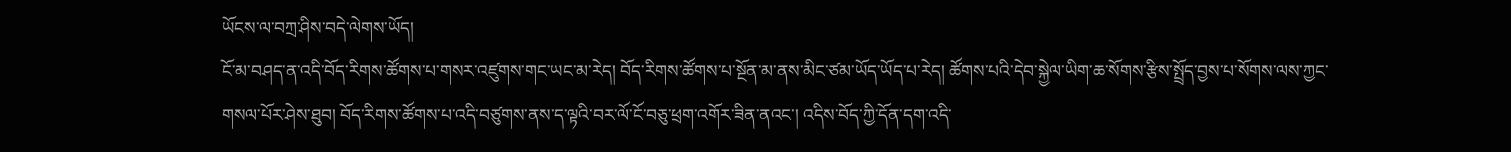ཡོངས་ལ་བཀྲ་ཤིས་བདེ་ལེགས་ཡོད།
ངོ་མ་བཤད་ན་འདི་བོད་རིགས་ཚོགས་པ་གསར་འཛུགས་གང་ཡང་མ་རེད། བོད་རིགས་ཚོགས་པ་སྔོན་མ་ནས་མིང་ཙམ་ཡོད་ཡོད་པ་རེད། ཚོགས་པའི་དེབ་སྐྱེལ་ཡིག་ཆ་སོགས་རྩིས་སྤྲོད་བྱས་པ་སོགས་ལས་ཀྱང་གསལ་པོར་ཤེས་ཐུབ། བོད་རིགས་ཚོགས་པ་འདི་བཙུགས་ནས་ད་ལྟའི་བར་ལོ་ངོ་བཅུ་ཕྲག་འགོར་ཟིན་ནའང་། འདིས་བོད་ཀྱི་དོན་དག་འདི་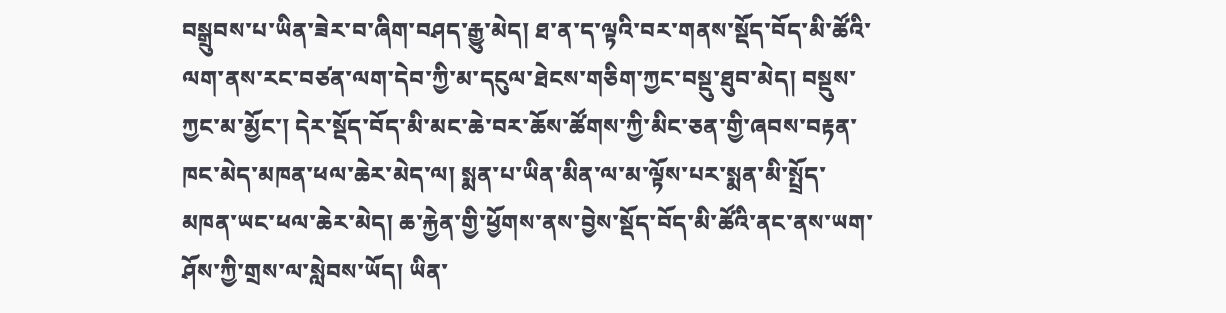བསྒྲུབས་པ་ཡིན་ཟེར་བ་ཞིག་བཤད་རྒྱུ་མེད། ཐ་ན་ད་ལྟའི་བར་གནས་སྡོད་བོད་མི་ཚོའི་ལག་ནས་རང་བཙན་ལག་དེབ་ཀྱི་མ་དངུལ་ཐེངས་གཅིག་ཀྱང་བསྡུ་ཐུབ་མེད། བསྡུས་ཀྱང་མ་མྱོང་། དེར་སྡོད་བོད་མི་མང་ཆེ་བར་ཆོས་ཚོགས་ཀྱི་མིང་ཅན་གྱི་ཞབས་བརྟན་ཁང་མེད་མཁན་ཕལ་ཆེར་མེད་ལ། སྨན་པ་ཡིན་མིན་ལ་མ་ལྟོས་པར་སྨན་མི་སྤྲོད་མཁན་ཡང་ཕལ་ཆེར་མེད། ཆ་རྐྱེན་གྱི་ཕྱོགས་ནས་བྱེས་སྡོད་བོད་མི་ཚོའི་ནང་ནས་ཡག་ཤོས་ཀྱི་གྲས་ལ་སླེབས་ཡོད། ཡིན་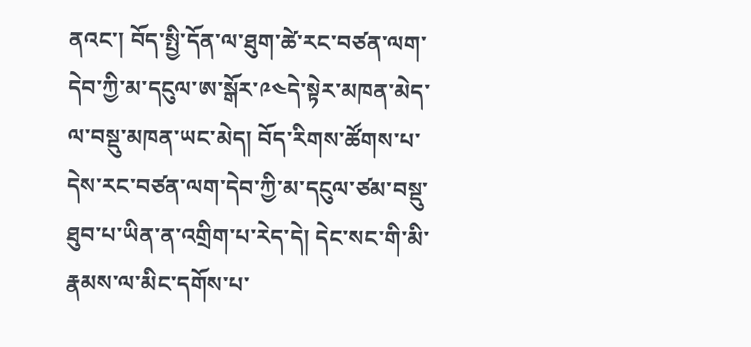ནའང་། བོད་སྤྱི་དོན་ལ་ཐུག་ཚེ་རང་བཙན་ལག་དེབ་ཀྱི་མ་དངུལ་ཨ་སྒོར་༩༤དེ་སྟེར་མཁན་མེད་ལ་བསྡུ་མཁན་ཡང་མེད། བོད་རིགས་ཚོགས་པ་དེས་རང་བཙན་ལག་དེབ་ཀྱི་མ་དངུལ་ཙམ་བསྡུ་ཐུབ་པ་ཡིན་ན་འགྲིག་པ་རེད་དེ། དེང་སང་གི་མི་རྣམས་ལ་མིང་དགོས་པ་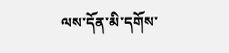ལས་དོན་མི་དགོས་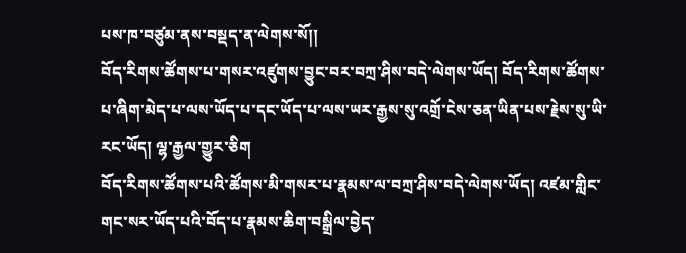པས་ཁ་བཙུམ་ནས་བསྡད་ན་ལེགས་སོ།།
བོད་རིགས་ཚོགས་པ་གསར་འཛུགས་བྱུང་བར་བཀྲ་ཤིས་བདེ་ལེགས་ཡོད། བོད་རིགས་ཚོགས་པ་ཞིག་མེད་པ་ལས་ཡོད་པ་དང་ཡོད་པ་ལས་ཡར་རྒྱས་སུ་འགྲོ་ངེས་ཅན་ཡིན་པས་རྗེས་སུ་ཡི་རང་ཡོད། ལྷ་རྒྱལ་གྱུར་ཅིག
བོད་རིགས་ཚོགས་པའི་ཚོགས་མི་གསར་པ་རྣམས་ལ་བཀྲ་ཤིས་བདེ་ལེགས་ཡོད། འཛམ་གླིང་གང་སར་ཡོད་པའི་བོད་པ་རྣམས་ཆིག་བསྒྲིལ་བྱེད་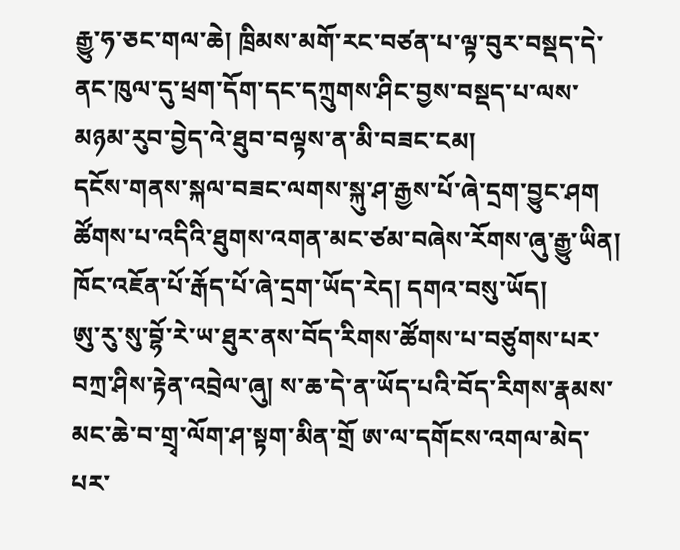རྒྱུ་ཧ་ཅང་གལ་ཆེ། ཁྲིམས་མགོ་རང་བཙན་པ་ལྟ་བུར་བསྡད་དེ་ནང་ཁུལ་དུ་ཕྲག་དོག་དང་དཀྲུགས་ཤིང་བྱས་བསྡད་པ་ལས་མཉམ་རུབ་བྱེད་འེ་ཐུབ་བལྟས་ན་མི་བཟང་ངམ།
དངོས་གནས་སྐལ་བཟང་ལགས་སྐུ་ཤ་རྒྱས་པོ་ཞེ་དྲག་བྱུང་ཤག ཚོགས་པ་འདིའི་ཐུགས་འགན་མང་ཙམ་བཞེས་རོགས་ཞུ་རྒྱུ་ཡིན། ཁོང་འཇོན་པོ་རྒོད་པོ་ཞེ་དྲག་ཡོད་རེད། དགའ་བསུ་ཡོད།
ཨུ་རུ་སུ་བྷོ་རེ་ཡ་ཐུར་ནས་བོད་རིགས་ཚོགས་པ་བཙུགས་པར་བཀྲ་ཤིས་རྟེན་འབྲེལ་ཞུ། ས་ཆ་དེ་ན་ཡོད་པའི་བོད་རིགས་རྣམས་མང་ཆེ་བ་གྲྭ་ལོག་ཤ་སྟག་མིན་གྲོ ཨ་ལ་དགོངས་འགལ་མེད་པར་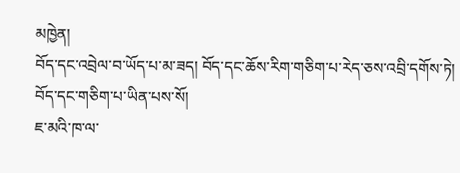མཁྱེན།
བོད་དང་འབྲེལ་བ་ཡོད་པ་མ་ཟད། བོད་དང་ཆོས་རིག་གཅིག་པ་རེད་ཅས་འབྲི་དགོས་ཏེ། བོད་དང་གཅིག་པ་ཡིན་པས་སོ།
ཇ་མའི་ཁ་ལ་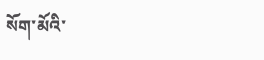སོག་མོའི་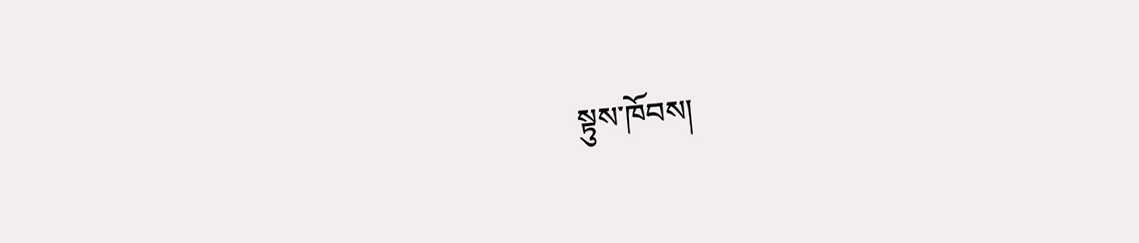སྟུས་ཁོབས།